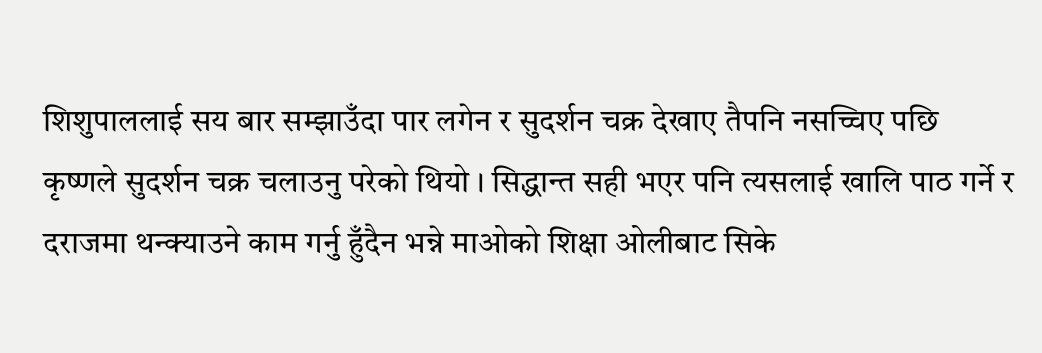शिशुपाललाई सय बार सम्झाउँदा पार लगेन र सुदर्शन चक्र देखाए तैपनि नसच्चिए पछि कृष्णले सुदर्शन चक्र चलाउनु परेको थियो । सिद्धान्त सही भएर पनि त्यसलाई खालि पाठ गर्ने र दराजमा थन्क्याउने काम गर्नु हुँदैन भन्ने माओको शिक्षा ओलीबाट सिके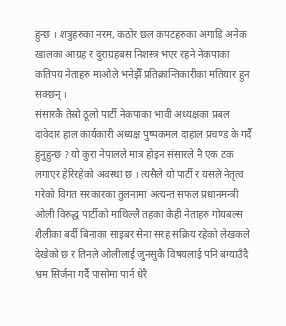हुन्छ । शत्रुहरुका नरम, कठोर छल कपटहरुका अगाडि अनेक खालका आग्रह र दुराग्रहबस निशस्त्र भएर रहने नेकपाका कतिपय नेताहरु माओले भनेझैँ प्रतिक्रान्तिकारीका मतियार हुन सक्छन् ।
संसारकै तेस्रो ठूलो पार्टी नेकपाका भावी अध्यक्षका प्रबल दावेदार हाल कार्यकारी अध्यक्ष पुष्पकमल दाहाल प्रचण्ड के गर्दै हुनुहुन्छ ? यो कुरा नेपालले मात्र होइन संसारले नै एक टक लगाएर हेरिरहेको अवस्था छ । त्यसैले यो पार्टी र यसले नेतृत्व गरेको विगत सरकारका तुलनामा अत्यन्त सफल प्रधानमन्त्री ओली विरुद्ध पार्टीको माथिल्लै तहका केही नेताहरु गोयबल्स शैलीका बर्दी बिनाका साइबर सेना सरह सक्रिय रहेको लेखकले देखेको छ र तिनले ओलीलाई जुनसुकै विषयलाई पनि बंग्याउँदै भ्रम सिर्जना गर्दै पासोमा पार्न धेरै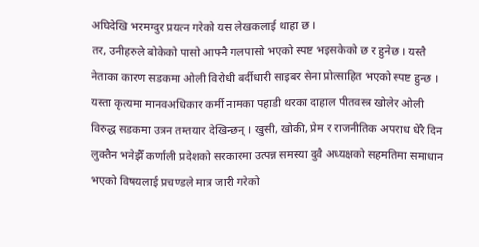अघिदेखि भरमग्दुर प्रयत्न गरेको यस लेखकलाई थाहा छ ।
तर, उनीहरुले बोकेको पासो आफ्नै गलपासो भएको स्पष्ट भइसकेको छ र हुनेछ । यस्तै नेताका कारण सडकमा ओली विरोधी बर्दीधारी साइबर सेना प्रोत्साहित भएको स्पष्ट हुन्छ । यस्ता कृत्यमा मानवअधिकार कर्मी नामका पहाडी थरका दाहाल पीतवस्त्र खोलेर ओली विरुद्ध सडकमा उत्रन तम्तयार देखिन्छन् । खुसी, खोकी, प्रेम र राजनीतिक अपराध धेरै दिन लुक्तैन भनेझैँ कर्णाली प्रदेशको सरकारमा उत्पन्न समस्या दुवै अध्यक्षको सहमतिमा समाधान भएको विषयलाई प्रचण्डले मात्र जारी गरेको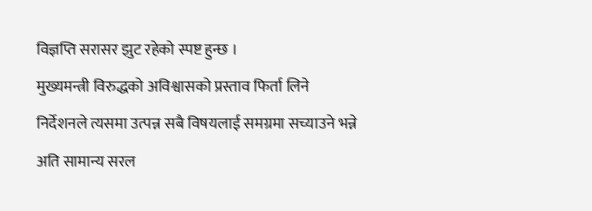विज्ञप्ति सरासर झुट रहेको स्पष्ट हुन्छ ।
मुख्यमन्त्री विरुद्धको अविश्वासको प्रस्ताव फिर्ता लिने निर्देशनले त्यसमा उत्पन्न सबै विषयलाई समग्रमा सच्याउने भन्ने अति सामान्य सरल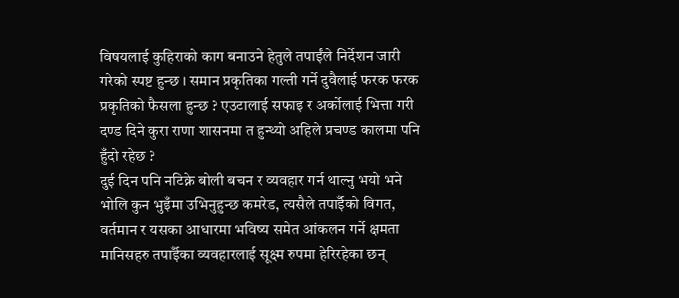विषयलाई कुहिराको काग बनाउने हेतुले तपाईंले निर्देशन जारी गरेको स्पष्ट हुन्छ । समान प्रकृतिका गल्ती गर्ने दुवैलाई फरक फरक प्रकृतिको फैसला हुन्छ ? एउटालाई सफाइ र अर्कोलाई भित्ता गरी दण्ड दिने कुरा राणा शासनमा त हुन्थ्यो अहिले प्रचण्ड कालमा पनि हुँदो रहेछ ?
दुई दिन पनि नटिक्ने बोली बचन र व्यवहार गर्न थाल्नु भयो भने भोलि कुन भुइँमा उभिनुहुन्छ कमरेड, त्यसैले तपाईँको विगत, वर्तमान र यसका आधारमा भविष्य समेत आंकलन गर्ने क्षमता मानिसहरु तपाईँका व्यवहारलाई सूक्ष्म रुपमा हेरिरहेका छन्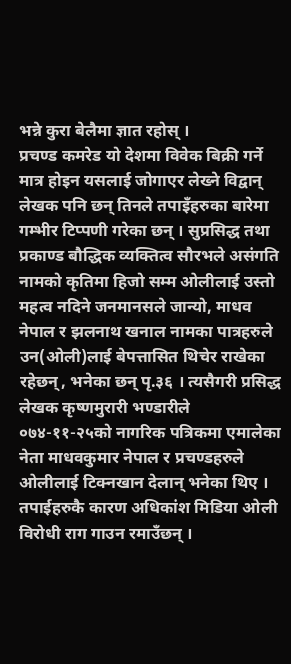भन्ने कुरा बेलैमा ज्ञात रहोस् ।
प्रचण्ड कमरेड यो देशमा विवेक बिक्री गर्ने मात्र होइन यसलाई जोगाएर लेख्ने विद्वान् लेखक पनि छन् तिनले तपाइँहरुका बारेमा गम्भीर टिप्पणी गरेका छन् । सुप्रसिद्ध तथा प्रकाण्ड बौद्धिक व्यक्तित्व सौरभले असंगति नामको कृतिमा हिजो सम्म ओलीलाई उस्तो महत्व नदिने जनमानसले जान्यो, माधव नेपाल र झलनाथ खनाल नामका पात्रहरुले उन(ओली)लाई बेपत्तासित थिचेर राखेका रहेछन्, भनेका छन् पृ.३६ । त्यसैगरी प्रसिद्ध लेखक कृष्णमुरारी भण्डारीले ०७४-११-२५को नागरिक पत्रिकमा एमालेका नेता माधवकुमार नेपाल र प्रचण्डहरुले ओलीलाई टिक्नखान देलान् भनेका थिए ।
तपाईहरुकै कारण अधिकांश मिडिया ओली विरोधी राग गाउन रमाउँछन् ।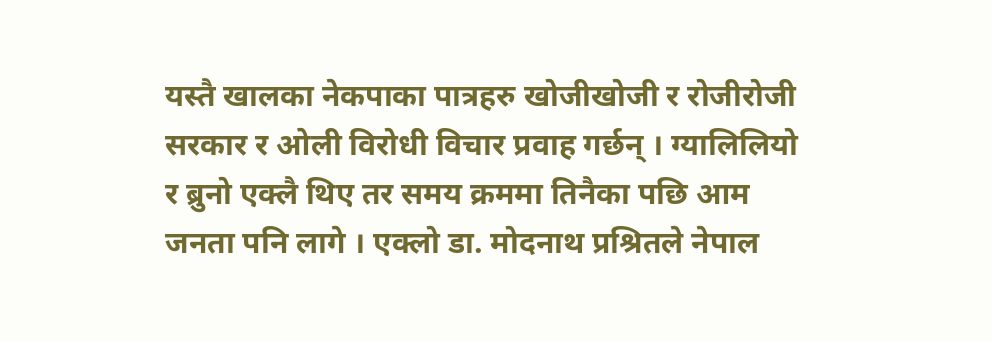यस्तै खालका नेकपाका पात्रहरु खोजीखोजी र रोजीरोजी सरकार र ओली विरोधी विचार प्रवाह गर्छन् । ग्यालिलियो र ब्रुनो एक्लै थिए तर समय क्रममा तिनैका पछि आम जनता पनि लागे । एक्लो डा. मोदनाथ प्रश्रितले नेपाल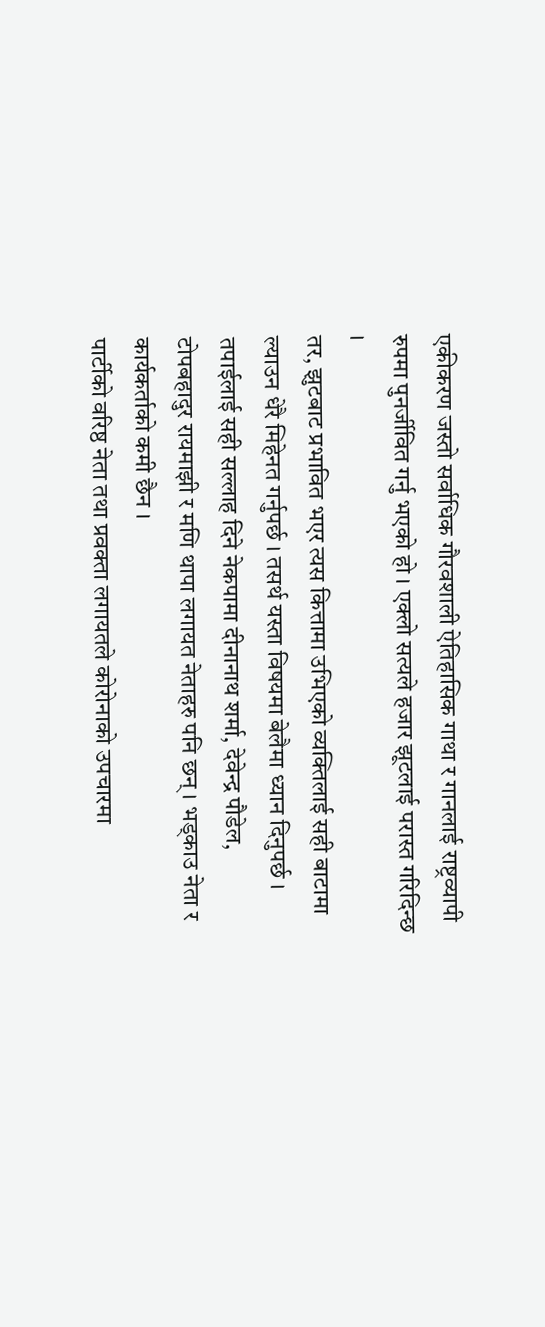एकीकरण जस्तो सर्वाधिक गौरवशाली ऐतिहासिक गाथा र गानलाई राष्ट्रव्यापी रुपमा पुनर्जीवित गर्नु भएको हो । एक्लो सत्यले हजार झूटलाई परास्त गरिदिन्छ ।
तर, झुटबाट प्रभावित भएर त्यस कित्तामा उभिएको व्यक्तिलाई सही बाटामा ल्याउन धेरै मिहेनत गर्नुपर्छ । तसर्थ यस्ता विषयमा बेलैमा ध्यान दिनुपर्छ । तपाईलाई सही सल्लाह दिने नेकपामा दीनानाथ शर्मा, देवेन्द्र पौडेल, टोपबहादुर रायमाझी र मणि थापा लगायत नेताहरु पनि छन् । भड्काउ नेता र कार्यकर्ताको कमी छैन ।
पार्टीको वरिष्ठ नेता तथा प्रवक्ता लगायतले कोरोनाको उपचारमा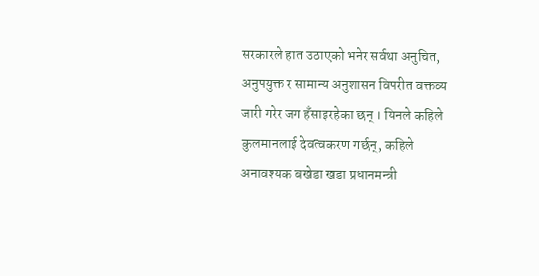सरकारले हात उठाएको भनेर सर्वथा अनुचित, अनुपयुक्त र सामान्य अनुशासन विपरीत वक्तव्य जारी गरेर जग हँसाइरहेका छन् । यिनले कहिले कुलमानलाई देवत्वकरण गर्छन्, कहिले अनावश्यक बखेडा खडा प्रधानमन्त्री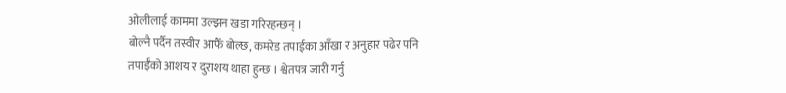ओलीलाई काममा उल्झन खडा गरिरहन्छन् ।
बोल्नै पर्दैन तस्वीर आफैँ बोल्छ, कमरेड तपाईका आँखा र अनुहार पढेर पनि तपाईँको आशय र दुराशय थाहा हुन्छ । श्वेतपत्र जारी गर्नु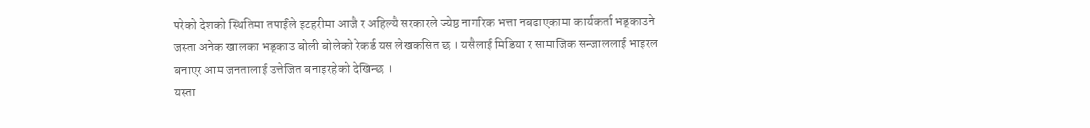परेको देशको स्थितिमा तपाईंले इटहरीमा आजै र अहिल्यै सरकारले ज्येष्ठ नागरिक भत्ता नबढाएकामा कार्यकर्ता भड्काउने जस्ता अनेक खालका भड्काउ बोली बोलेको रेकर्ड यस लेखकसित छ । यसैलाई मिडिया र सामाजिक सन्जाललाई भाइरल बनाएर आम जनतालाई उत्तेजित बनाइरहेको देखिन्छ ।
यस्ता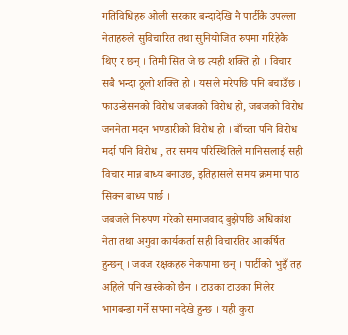गतिविधिहरु ओली सरकार बन्दादेखि नै पार्टीकै उपल्ला नेताहरुले सुविचारित तथा सुनियोजित रुपमा गरिहेकै थिए र छन् । तिमी सित जे छ त्यही शक्ति हो । विचार सबै भन्दा ठूलो शक्ति हो । यसले मरेपछि पनि बचाउँछ । फाउन्डेसनको विरोध जबजको विरोध हो, जबजको विरोध जननेता मदन भण्डारीको विरोध हो । बाँच्ता पनि विरोध मर्दा पनि विरोध , तर समय परिस्थितिले मानिसलाई सही विचार मान्न बाध्य बनाउछ, इतिहासले समय क्रममा पाठ सिक्न बाध्य पार्छ ।
जबजले निरुपण गरेको समाजवाद बुझेपछि अधिकांश नेता तथा अगुवा कार्यकर्ता सही विचारतिर आकर्षित हुन्छन् । जवज रक्षकहरु नेकपामा छन् । पार्टीको भुइँ तह अहिले पनि खस्केको छैन । टाउका टाउका मिलेर भागबन्डा गर्ने सपना नदेखे हुन्छ । यही कुरा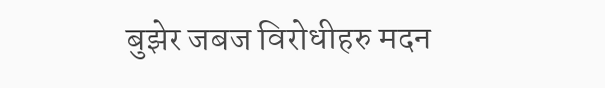बुझेर जबज विरोधीहरु मदन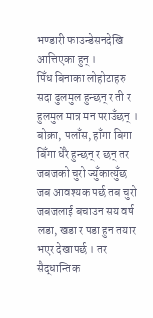भण्डारी फाउन्डेसनदेखि आत्तिएका हुन् ।
पिँध बिनाका लोहोटाहरु सदा ढुलमुल हुन्छन् र ती र हुलमुल मात्र मन पराउँछन् । बोक्रा, पलाँस, हाँगा बिगा बिँगा धेरै हुन्छन् र छन् तर जबजको चुरो ज्युँकात्युँछ जब आवश्यक पर्छ तब चुरो जबजलाई बचाउन सय वर्ष लडा, खडा र पडा हुन तयार भएर देखापर्छ । तर सैद्धान्तिक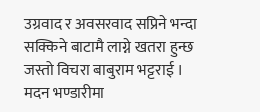उग्रवाद र अवसरवाद सप्रिने भन्दा सक्किने बाटामै लाग्ने खतरा हुन्छ जस्तो विचरा बाबुराम भट्टराई ।
मदन भण्डारीमा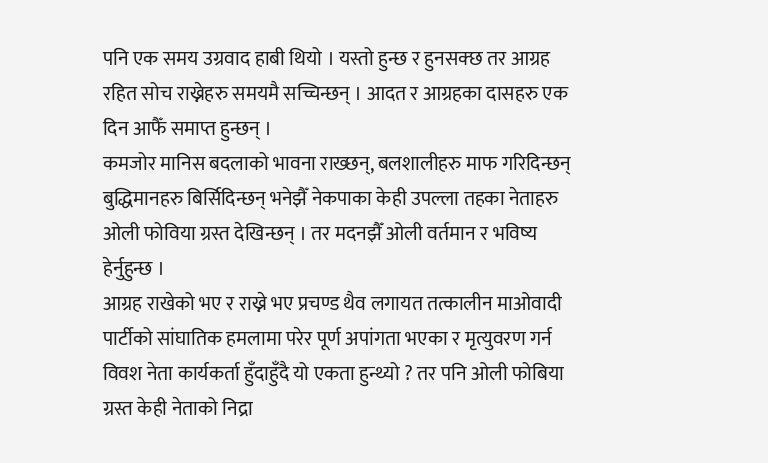पनि एक समय उग्रवाद हाबी थियो । यस्तो हुन्छ र हुनसक्छ तर आग्रह रहित सोच राख्नेहरु समयमै सच्चिन्छन् । आदत र आग्रहका दासहरु एक दिन आफैँ समाप्त हुन्छन् ।
कमजोर मानिस बदलाको भावना राख्छन्, बलशालीहरु माफ गरिदिन्छन् बुद्धिमानहरु बिर्सिदिन्छन् भनेझैँ नेकपाका केही उपल्ला तहका नेताहरु ओली फोविया ग्रस्त देखिन्छन् । तर मदनझैँ ओली वर्तमान र भविष्य हेर्नुहुन्छ ।
आग्रह राखेको भए र राख्ने भए प्रचण्ड थैव लगायत तत्कालीन माओवादी पार्टीको सांघातिक हमलामा परेर पूर्ण अपांगता भएका र मृत्युवरण गर्न विवश नेता कार्यकर्ता हुँदाहुँदै यो एकता हुन्थ्यो ? तर पनि ओली फोबिया ग्रस्त केही नेताको निद्रा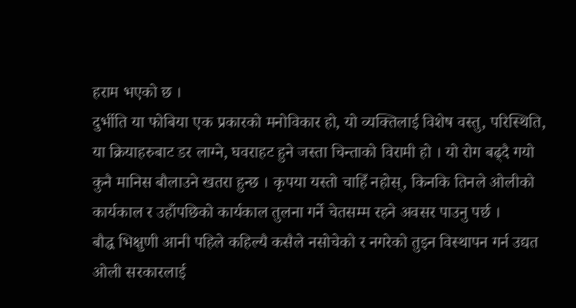हराम भएको छ ।
दुर्भीति या फोबिया एक प्रकारको मनोविकार हो, यो व्यक्तिलाई विशेष वस्तु, परिस्थिति, या क्रियाहरुबाट डर लाग्ने, घवराहट हुने जस्ता चिन्ताको विरामी हो । यो रोग बढ्दै गयो कुनै मानिस बौलाउने खतरा हुन्छ । कृपया यस्तो चाहिँ नहोस्, किनकि तिनले ओलीको कार्यकाल र उहाँपछिको कार्यकाल तुलना गर्ने चेतसम्म रहने अवसर पाउनु पर्छ ।
बौद्ध भिक्षुणी आनी पहिले कहिल्यै कसैले नसोचेको र नगरेको तुइन विस्थापन गर्न उद्यत ओली सरकारलाई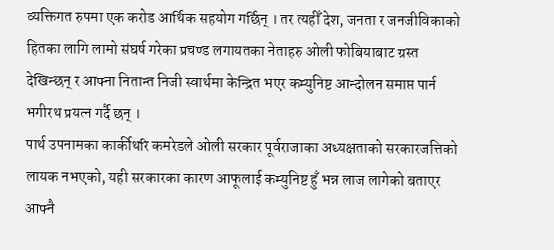व्यक्तिगत रुपमा एक करोड आर्थिक सहयोग गर्छिन् । तर त्यहीँ देश, जनता र जनजीविकाको हितका लागि लामो संघर्ष गरेका प्रचण्ड लगायतका नेताहरु ओली फोबियाबाट ग्रस्त देखिन्छन् र आफ्ना नितान्त निजी स्वार्थमा केन्द्रित भएर कम्युनिष्ट आन्दोलन समाप्त पार्न भगीरथ प्रयत्न गर्दै छन् ।
पार्थ उपनामका कार्कीथरि कमरेडले ओली सरकार पूर्वराजाका अध्यक्षताको सरकारजत्तिको लायक नभएको, यही सरकारका कारण आफूलाई कम्युनिष्ट हुँ भन्न लाज लागेको बताएर आफ्नै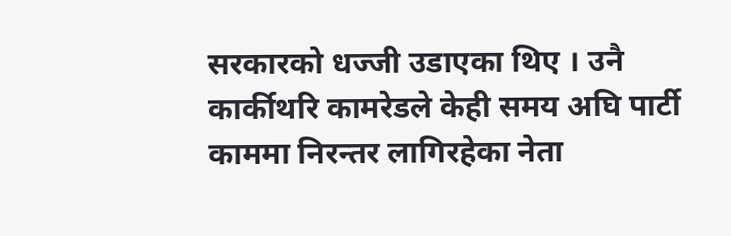सरकारको धज्जी उडाएका थिए । उनै कार्कीथरि कामरेडले केही समय अघि पार्टी काममा निरन्तर लागिरहेका नेता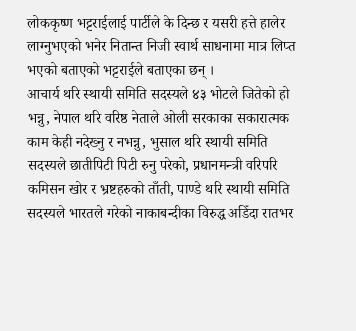लोककृष्ण भट्टराईलाई पार्टीले के दिन्छ र यसरी हत्ते हालेर लाग्नुभएको भनेर नितान्त निजी स्वार्थ साधनामा मात्र लिप्त भएको बताएको भट्टराईले बताएका छन् ।
आचार्य थरि स्थायी समिति सदस्यले ४३ भोटले जितेको हो भन्नु, नेपाल थरि वरिष्ठ नेताले ओली सरकाका सकारात्मक काम केही नदेख्नु र नभन्नु, भुसाल थरि स्थायी समिति सदस्यले छातीपिटी पिटी रुनु परेको, प्रधानमन्त्री वरिपरि कमिसन खोर र भ्रष्टहरुको ताँती, पाण्डे थरि स्थायी समिति सदस्यले भारतले गरेको नाकाबन्दीका विरुद्ध अडिँदा रातभर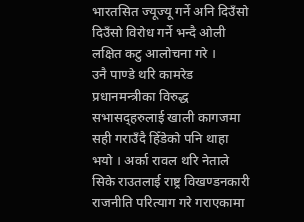भारतसित ज्यूज्यू गर्ने अनि दिउँसो दिउँसो विरोध गर्ने भन्दै ओली लक्षित कटु आलोचना गरे ।
उनै पाण्डे थरि कामरेड प्रधानमन्त्रीका विरुद्ध सभासद्हरुलाई खाली कागजमा सही गराउँदै हिँडेको पनि थाहा भयो । अर्का रावल थरि नेताले सिके राउतलाई राष्ट्र विखण्डनकारी राजनीति परित्याग गरे गराएकामा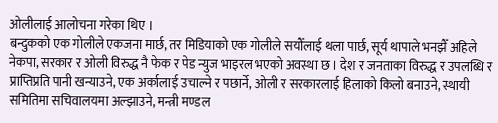ओलीलाई आलोचना गरेका थिए ।
बन्दुकको एक गोलीले एकजना मार्छ, तर मिडियाको एक गोलीले सयौँलाई थला पार्छ, सूर्य थापाले भनझैँ अहिले नेकपा, सरकार र ओली विरुद्ध नै फेक र पेड न्युज भाइरल भएको अवस्था छ । देश र जनताका विरुद्ध र उपलब्धि र प्राप्तिप्रति पानी खन्याउने, एक अर्कालाई उचाल्ने र पछार्ने, ओली र सरकारलाई हिलाको किलो बनाउने, स्थायी समितिमा सचिवालयमा अल्झाउने, मन्त्री मण्डल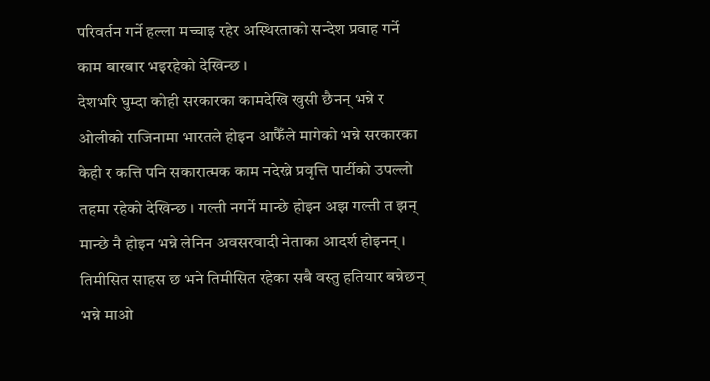परिवर्तन गर्ने हल्ला मच्चाइ रहेर अस्थिरताको सन्देश प्रवाह गर्ने काम बारबार भइरहेको देखिन्छ ।
देशभरि घुम्दा कोही सरकारका कामदेखि खुसी छैनन् भन्ने र ओलीको राजिनामा भारतले होइन आफैँले मागेको भन्ने सरकारका केही र कत्ति पनि सकारात्मक काम नदेख्ने प्रवृत्ति पार्टीको उपल्लो तहमा रहेको देखिन्छ । गल्ती नगर्ने मान्छे होइन अझ गल्ती त झन् मान्छे नै होइन भन्ने लेनिन अवसरवादी नेताका आदर्श होइनन् ।
तिमीसित साहस छ भने तिमीसित रहेका सबै वस्तु हतियार बन्नेछन् भन्ने माओ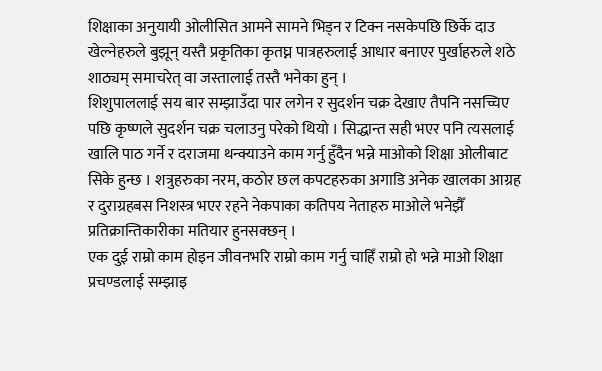शिक्षाका अनुयायी ओलीसित आमने सामने भिड्न र टिक्न नसकेपछि छिर्के दाउ खेल्नेहरुले बुझून् यस्तै प्रकृतिका कृतघ्न पात्रहरुलाई आधार बनाएर पुर्खाहरुले शठे शाठ्यम् समाचरेत् वा जस्तालाई तस्तै भनेका हुन् ।
शिशुपाललाई सय बार सम्झाउँदा पार लगेन र सुदर्शन चक्र देखाए तैपनि नसच्चिए पछि कृष्णले सुदर्शन चक्र चलाउनु परेको थियो । सिद्धान्त सही भएर पनि त्यसलाई खालि पाठ गर्ने र दराजमा थन्क्याउने काम गर्नु हुँदैन भन्ने माओको शिक्षा ओलीबाट सिके हुन्छ । शत्रुहरुका नरम, कठोर छल कपटहरुका अगाडि अनेक खालका आग्रह र दुराग्रहबस निशस्त्र भएर रहने नेकपाका कतिपय नेताहरु माओले भनेझैँ प्रतिक्रान्तिकारीका मतियार हुनसक्छन् ।
एक दुई राम्रो काम होइन जीवनभरि राम्रो काम गर्नु चाहिँ राम्रो हो भन्ने माओ शिक्षा प्रचण्डलाई सम्झाइ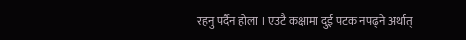रहनु पर्दैन होला । एउटै कक्षामा दुई पटक नपढ्ने अर्थात्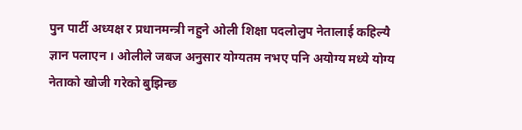पुन पार्टी अध्यक्ष र प्रधानमन्त्री नहुने ओली शिक्षा पदलोलुप नेतालाई कहिल्यै ज्ञान पलाएन । ओलीले जबज अनुसार योग्यतम नभए पनि अयोग्य मध्ये योग्य नेताको खोजी गरेको बुझिन्छ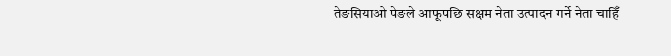तेङसियाओ पेङले आफूपछि सक्षम नेता उत्पादन गर्ने नेता चाहिँ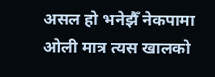असल हो भनेझैँ नेकपामा ओली मात्र त्यस खालको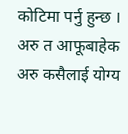कोटिमा पर्नु हुन्छ । अरु त आफूबाहेक अरु कसैलाई योग्य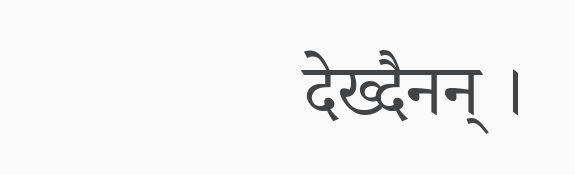देख्दैनन् ।